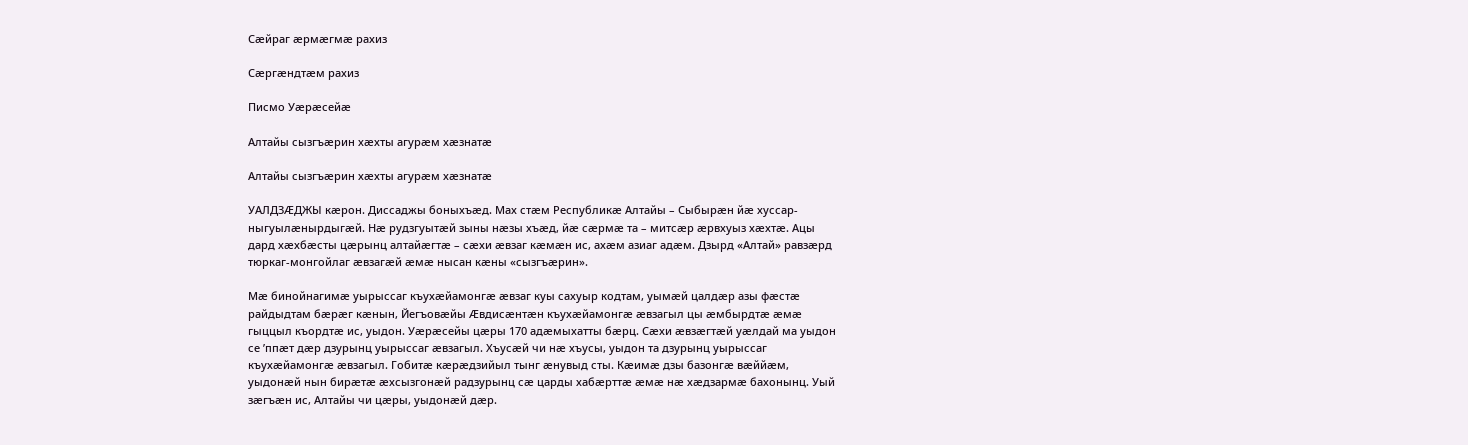Сӕйраг ӕрмӕгмӕ рахиз

Сӕргӕндтӕм рахиз

Писмо Уӕрӕсейӕ

Алтайы сызгъӕрин хӕхты агурӕм хӕзнатӕ

Алтайы сызгъӕрин хӕхты агурӕм хӕзнатӕ

УАЛДЗӔДЖЫ кӕрон. Диссаджы боныхъӕд. Мах стӕм Республикӕ Алтайы – Сыбырӕн йӕ хуссар-ныгуылӕнырдыгӕй. Нӕ рудзгуытӕй зыны нӕзы хъӕд, йӕ сӕрмӕ та – митсӕр ӕрвхуыз хӕхтӕ. Ацы дард хӕхбӕсты цӕрынц алтайӕгтӕ – сӕхи ӕвзаг кӕмӕн ис, ахӕм азиаг адӕм. Дзырд «Алтай» равзӕрд тюркаг-монгойлаг ӕвзагӕй ӕмӕ нысан кӕны «сызгъӕрин».

Мӕ бинойнагимӕ уырыссаг къухӕйамонгӕ ӕвзаг куы сахуыр кодтам, уымӕй цалдӕр азы фӕстӕ райдыдтам бӕрӕг кӕнын, Йегъовӕйы Ӕвдисӕнтӕн къухӕйамонгӕ ӕвзагыл цы ӕмбырдтӕ ӕмӕ гыццыл къордтӕ ис, уыдон. Уӕрӕсейы цӕры 170 адӕмыхатты бӕрц. Сӕхи ӕвзӕгтӕй уӕлдай ма уыдон се ’ппӕт дӕр дзурынц уырыссаг ӕвзагыл. Хъусӕй чи нӕ хъусы, уыдон та дзурынц уырыссаг къухӕйамонгӕ ӕвзагыл. Гобитӕ кӕрӕдзийыл тынг ӕнувыд сты. Кӕимӕ дзы базонгӕ вӕййӕм, уыдонӕй нын бирӕтӕ ӕхсызгонӕй радзурынц сӕ царды хабӕрттӕ ӕмӕ нӕ хӕдзармӕ бахонынц. Уый зӕгъӕн ис, Алтайы чи цӕры, уыдонӕй дӕр.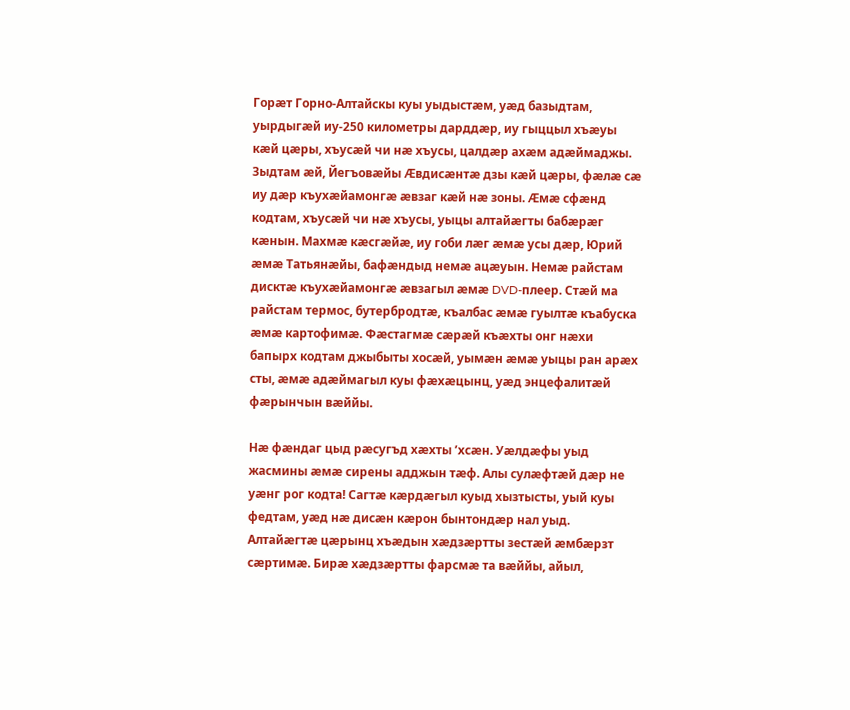Горӕт Горно-Алтайскы куы уыдыстӕм, уӕд базыдтам, уырдыгӕй иу-250 километры дарддӕр, иу гыццыл хъӕуы кӕй цӕры, хъусӕй чи нӕ хъусы, цалдӕр ахӕм адӕймаджы. Зыдтам ӕй, Йегъовӕйы Ӕвдисӕнтӕ дзы кӕй цӕры, фӕлӕ сӕ иу дӕр къухӕйамонгӕ ӕвзаг кӕй нӕ зоны. Ӕмӕ сфӕнд кодтам, хъусӕй чи нӕ хъусы, уыцы алтайӕгты бабӕрӕг кӕнын. Махмӕ кӕсгӕйӕ, иу гоби лӕг ӕмӕ усы дӕр, Юрий ӕмӕ Татьянӕйы, бафӕндыд немӕ ацӕуын. Немӕ райстам дисктӕ къухӕйамонгӕ ӕвзагыл ӕмӕ DVD-плеер. Стӕй ма райстам термос, бутербродтӕ, къалбас ӕмӕ гуылтӕ къабуска ӕмӕ картофимӕ. Фӕстагмӕ сӕрӕй къӕхты онг нӕхи бапырх кодтам джыбыты хосӕй, уымӕн ӕмӕ уыцы ран арӕх сты, ӕмӕ адӕймагыл куы фӕхӕцынц, уӕд энцефалитӕй фӕрынчын вӕййы.

Нӕ фӕндаг цыд рӕсугъд хӕхты ’хсӕн. Уӕлдӕфы уыд жасмины ӕмӕ сирены адджын тӕф. Алы сулӕфтӕй дӕр не уӕнг рог кодта! Сагтӕ кӕрдӕгыл куыд хызтысты, уый куы федтам, уӕд нӕ дисӕн кӕрон бынтондӕр нал уыд. Алтайӕгтӕ цӕрынц хъӕдын хӕдзӕртты зестӕй ӕмбӕрзт сӕртимӕ. Бирӕ хӕдзӕртты фарсмӕ та вӕййы, айыл,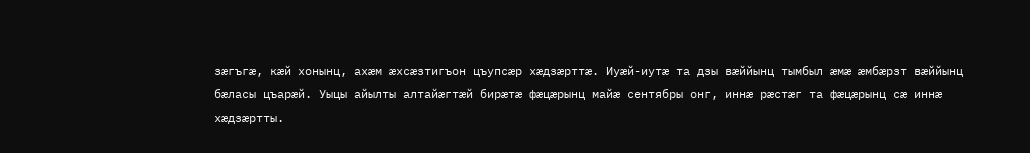зӕгъгӕ, кӕй хонынц, ахӕм ӕхсӕзтигъон цъупсӕр хӕдзӕрттӕ. Иуӕй-иутӕ та дзы вӕййынц тымбыл ӕмӕ ӕмбӕрзт вӕййынц бӕласы цъарӕй. Уыцы айылты алтайӕгтӕй бирӕтӕ фӕцӕрынц майӕ сентябры онг, иннӕ рӕстӕг та фӕцӕрынц сӕ иннӕ хӕдзӕртты.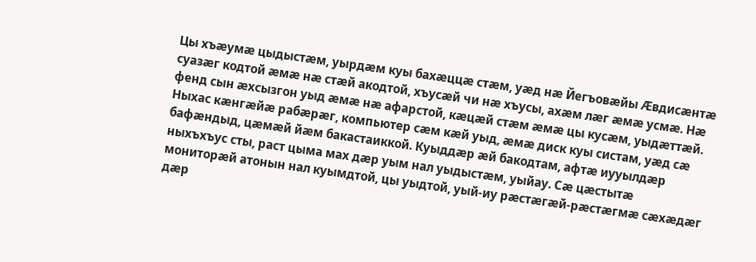Цы хъӕумӕ цыдыстӕм, уырдӕм куы бахӕццӕ стӕм, уӕд нӕ Йегъовӕйы Ӕвдисӕнтӕ суазӕг кодтой ӕмӕ нӕ стӕй акодтой, хъусӕй чи нӕ хъусы, ахӕм лӕг ӕмӕ усмӕ. Нӕ фенд сын ӕхсызгон уыд ӕмӕ нӕ афарстой, кӕцӕй стӕм ӕмӕ цы кусӕм, уыдӕттӕй. Ныхас кӕнгӕйӕ рабӕрӕг, компьютер сӕм кӕй уыд, ӕмӕ диск куы систам, уӕд сӕ бафӕндыд, цӕмӕй йӕм бакастаиккой. Куыддӕр ӕй бакодтам, афтӕ иууылдӕр ныхъхъус сты, раст цыма мах дӕр уым нал уыдыстӕм, уыйау. Сӕ цӕстытӕ мониторӕй атонын нал куымдтой, цы уыдтой, уый-иу рӕстӕгӕй-рӕстӕгмӕ сӕхӕдӕг дӕр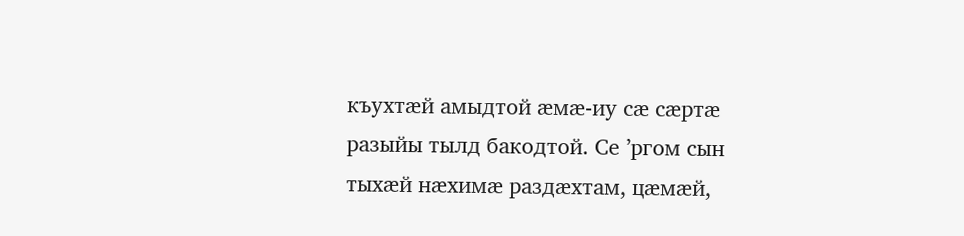къухтӕй амыдтой ӕмӕ-иу сӕ сӕртӕ разыйы тылд бакодтой. Се ’ргом сын тыхӕй нӕхимӕ раздӕхтам, цӕмӕй,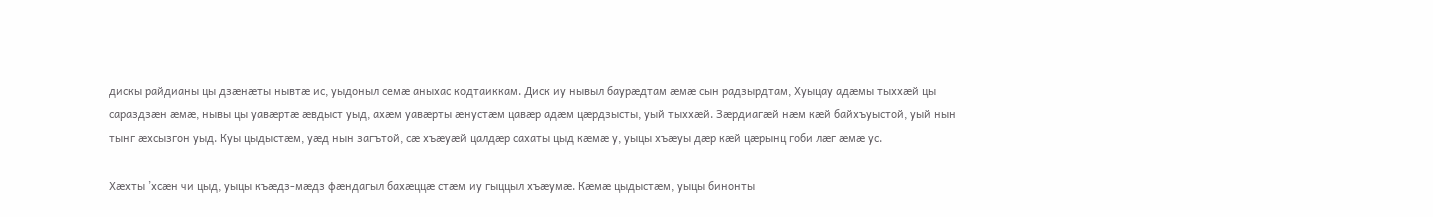дискы райдианы цы дзӕнӕты нывтӕ ис, уыдоныл семӕ аныхас кодтаиккам. Диск иу нывыл баурӕдтам ӕмӕ сын радзырдтам, Хуыцау адӕмы тыххӕй цы сараздзӕн ӕмӕ, нывы цы уавӕртӕ ӕвдыст уыд, ахӕм уавӕрты ӕнустӕм цавӕр адӕм цӕрдзысты, уый тыххӕй. Зӕрдиагӕй нӕм кӕй байхъуыстой, уый нын тынг ӕхсызгон уыд. Куы цыдыстӕм, уӕд нын загътой, сӕ хъӕуӕй цалдӕр сахаты цыд кӕмӕ у, уыцы хъӕуы дӕр кӕй цӕрынц гоби лӕг ӕмӕ ус.

Хӕхты ’хсӕн чи цыд, уыцы къӕдз-мӕдз фӕндагыл бахӕццӕ стӕм иу гыццыл хъӕумӕ. Кӕмӕ цыдыстӕм, уыцы бинонты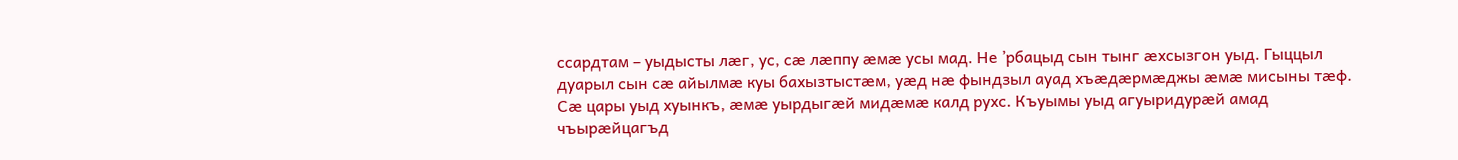ссардтам – уыдысты лӕг, ус, сӕ лӕппу ӕмӕ усы мад. Не ’рбацыд сын тынг ӕхсызгон уыд. Гыццыл дуарыл сын сӕ айылмӕ куы бахызтыстӕм, уӕд нӕ фындзыл ауад хъӕдӕрмӕджы ӕмӕ мисыны тӕф. Сӕ цары уыд хуынкъ, ӕмӕ уырдыгӕй мидӕмӕ калд рухс. Къуымы уыд агуыридурӕй амад чъырӕйцагъд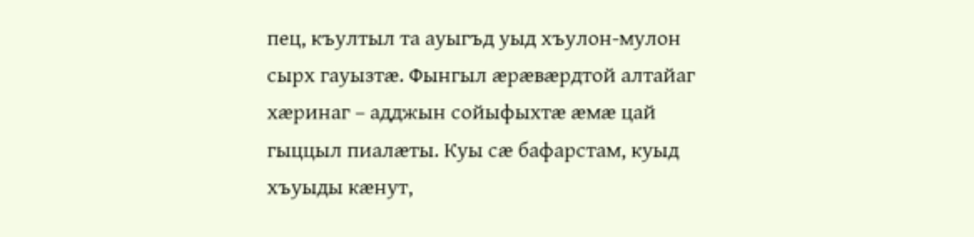пец, къултыл та ауыгъд уыд хъулон-мулон сырх гауызтӕ. Фынгыл ӕрӕвӕрдтой алтайаг хӕринаг – адджын сойыфыхтӕ ӕмӕ цай гыццыл пиалӕты. Куы сӕ бафарстам, куыд хъуыды кӕнут,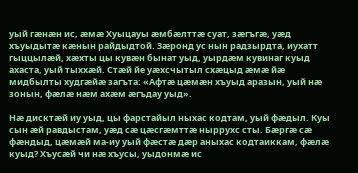уый гӕнӕн ис, ӕмӕ Хуыцауы ӕмбӕлттӕ суат, зӕгъгӕ, уӕд хъуыдытӕ кӕнын райдыдтой. Зӕронд ус нын радзырдта, иухатт гыццылӕй, хӕхты цы кувӕн бынат уыд, уырдӕм кувинаг куыд ахаста, уый тыххӕй. Стӕй йе уӕхсчытыл схӕцыд ӕмӕ йӕ мидбылты худгӕйӕ загъта: «Афтӕ цӕмӕн хъуыд аразын, уый нӕ зонын, фӕлӕ нӕм ахӕм ӕгъдау уыд».

Нӕ дисктӕй иу уыд, цы фарстайыл ныхас кодтам, уый фӕдыл. Куы сын ӕй равдыстам, уӕд сӕ цӕсгӕмттӕ ныррухс сты. Бӕргӕ сӕ фӕндыд, цӕмӕй ма-иу уый фӕстӕ дӕр аныхас кодтаиккам, фӕлӕ куыд? Хъусӕй чи нӕ хъусы, уыдонмӕ ис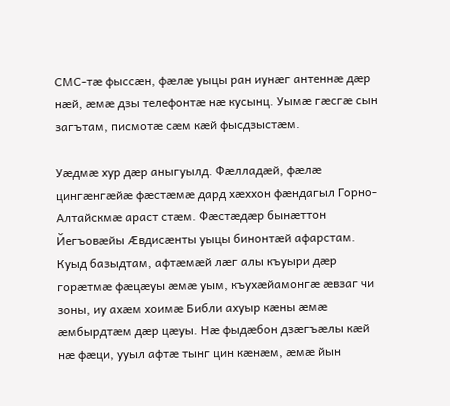СМС-тӕ фыссӕн, фӕлӕ уыцы ран иунӕг антеннӕ дӕр нӕй, ӕмӕ дзы телефонтӕ нӕ кусынц. Уымӕ гӕсгӕ сын загътам, писмотӕ сӕм кӕй фысдзыстӕм.

Уӕдмӕ хур дӕр аныгуылд. Фӕлладӕй, фӕлӕ цингӕнгӕйӕ фӕстӕмӕ дард хӕххон фӕндагыл Горно-Алтайскмӕ араст стӕм. Фӕстӕдӕр бынӕттон Йегъовӕйы Ӕвдисӕнты уыцы бинонтӕй афарстам. Куыд базыдтам, афтӕмӕй лӕг алы къуыри дӕр горӕтмӕ фӕцӕуы ӕмӕ уым, къухӕйамонгӕ ӕвзаг чи зоны, иу ахӕм хоимӕ Библи ахуыр кӕны ӕмӕ ӕмбырдтӕм дӕр цӕуы. Нӕ фыдӕбон дзӕгъӕлы кӕй нӕ фӕци, ууыл афтӕ тынг цин кӕнӕм, ӕмӕ йын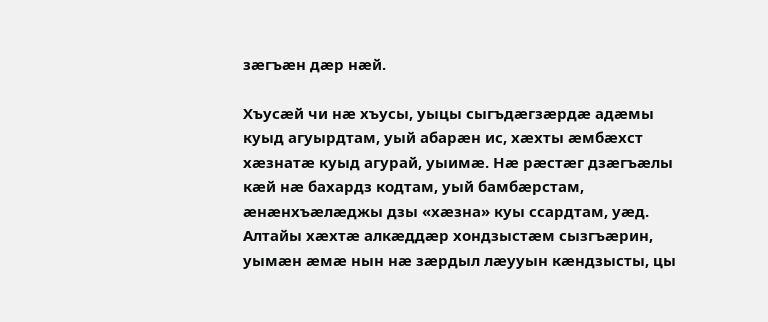зӕгъӕн дӕр нӕй.

Хъусӕй чи нӕ хъусы, уыцы сыгъдӕгзӕрдӕ адӕмы куыд агуырдтам, уый абарӕн ис, хӕхты ӕмбӕхст хӕзнатӕ куыд агурай, уыимӕ. Нӕ рӕстӕг дзӕгъӕлы кӕй нӕ бахардз кодтам, уый бамбӕрстам, ӕнӕнхъӕлӕджы дзы «хӕзна» куы ссардтам, уӕд. Алтайы хӕхтӕ алкӕддӕр хондзыстӕм сызгъӕрин, уымӕн ӕмӕ нын нӕ зӕрдыл лӕууын кӕндзысты, цы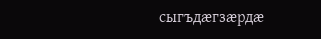сыгъдӕгзӕрдӕ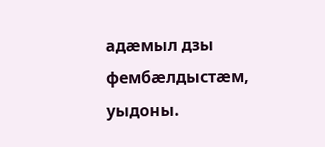адӕмыл дзы фембӕлдыстӕм, уыдоны.